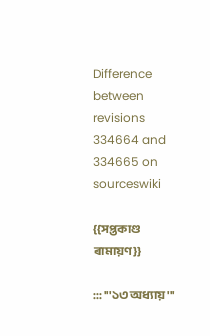Difference between revisions 334664 and 334665 on sourceswiki

{{সপ্তকাণ্ড ৰামায়ণ}}

::: '''১৩ অধ্যায়'''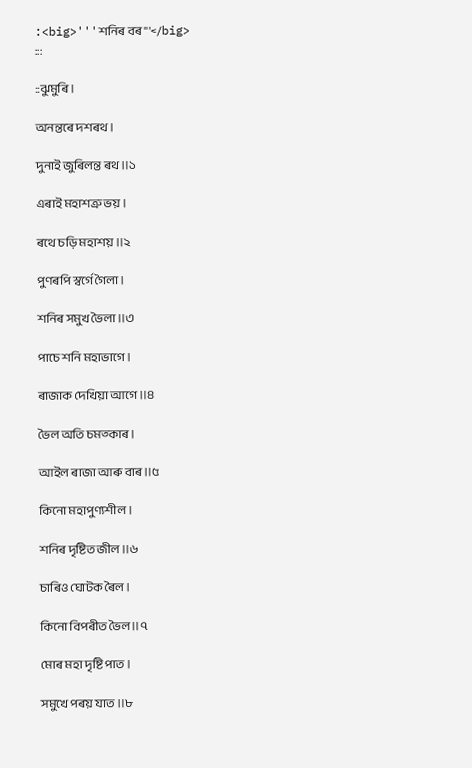:<big>'''শনিৰ বৰ'''</big>
:::

::ঝুমুৰি ।

অনন্তৰে দশৰথ ।

দুনাই জুৰিলন্ত ৰথ ॥১

এৰাই মহাশত্ৰু ভয় ।

ৰথে চড়ি মহাশয় ॥২

পুণৰপি স্বৰ্গে গৈলা ।

শনিৰ সমুখ ভৈলা ॥৩

পাচে শনি মহাভাগে ।

ৰাজাক দেখিয়া আগে ॥৪

ভৈল অতি চমত্কাৰ ।

আইল ৰাজা আৰু বাৰ ॥৫

কিনো মহাপুণ্যশীল ।

শনিৰ দৃষ্টিত জীল ॥৬

চাৰিও ঘোটক ৰৈল ।

কিনো বিপৰীত ভৈল ॥৭

মোৰ মহা দৃষ্টি পাত ।

সমুখে পৰয় যাত ॥৮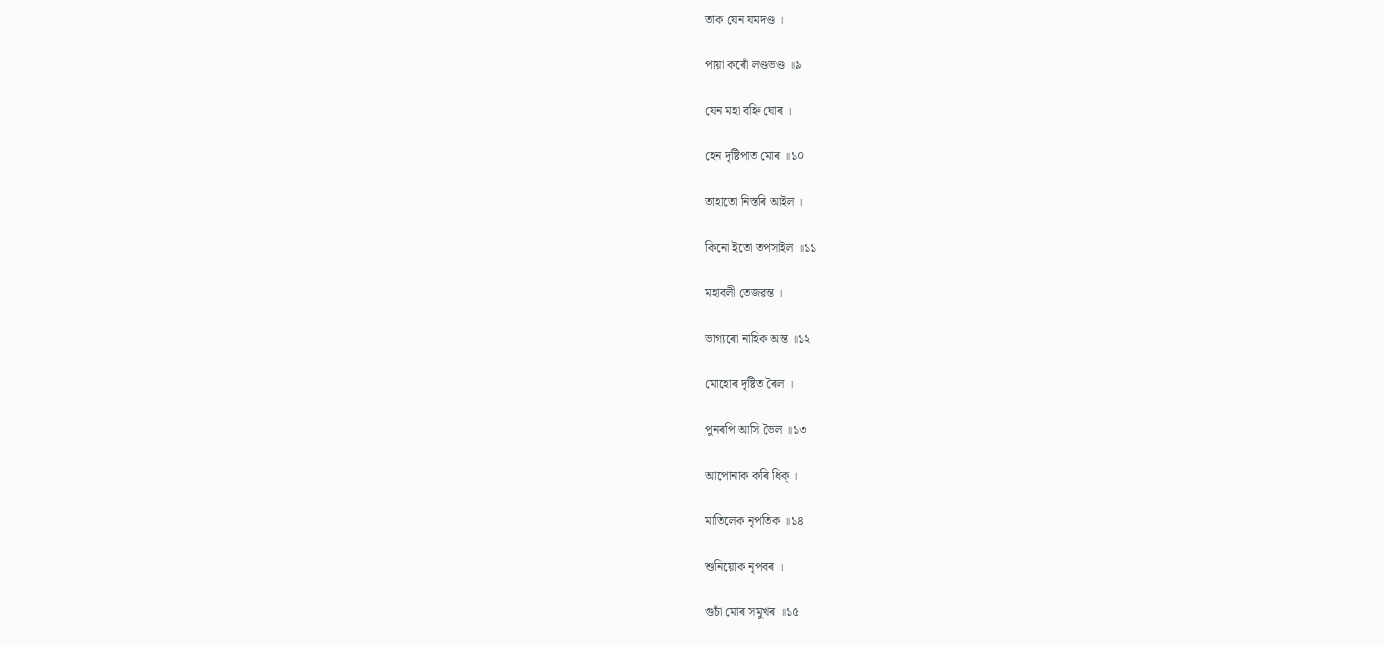তাক যেন যমদণ্ড ।

পায়া কৰোঁ লণ্ডভণ্ড ॥৯

যেন মহা বহ্নি ঘোৰ ।

হেন দৃষ্টিপাত মোৰ ॥১০

তাহাতো নিস্তৰি আইল ।

কিনো ইতো তপসাইল ॥১১

মহাবলী তেজৱন্ত ।

ভাগ্যৰো নাহিক অন্ত ॥১২

মোহোৰ দৃষ্টিত ৰৈল ।

পুনৰপি আসি ভৈল ॥১৩

আপোনাক কৰি ধিক্ ।

মাতিলেক নৃপতিক ॥১৪

শুনিয়োক নৃপবৰ ।

গুচাঁ মোৰ সমুখৰ ॥১৫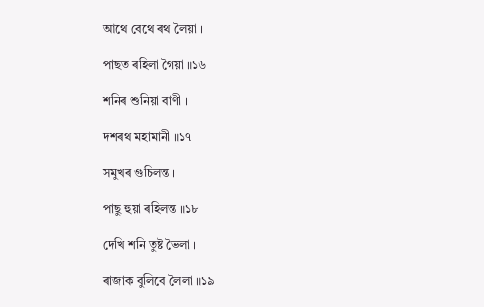আথে বেথে ৰথ লৈয়া ।

পাছত ৰহিলা গৈয়া ॥১৬

শনিৰ শুনিয়া বাণী ।

দশৰথ মহামানী ॥১৭

সমুখৰ গুচিলন্ত ।

পাছু হুয়া ৰহিলন্ত ॥১৮

দেখি শনি তুষ্ট ভৈলা ।

ৰাজাক বুলিবে লৈলা ॥১৯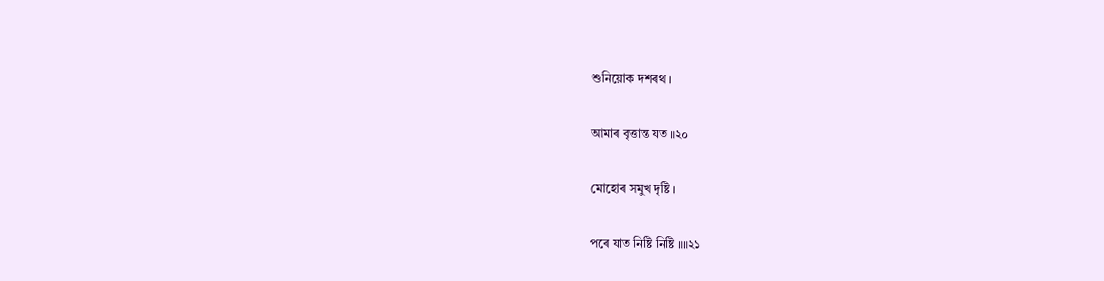শুনিয়োক দশৰথ ।

আমাৰ বৃত্তান্ত যত ॥২০

মোহোৰ সমুখ দৃষ্টি ।

পৰে যাত নিষ্টি নিষ্টি ॥॥২১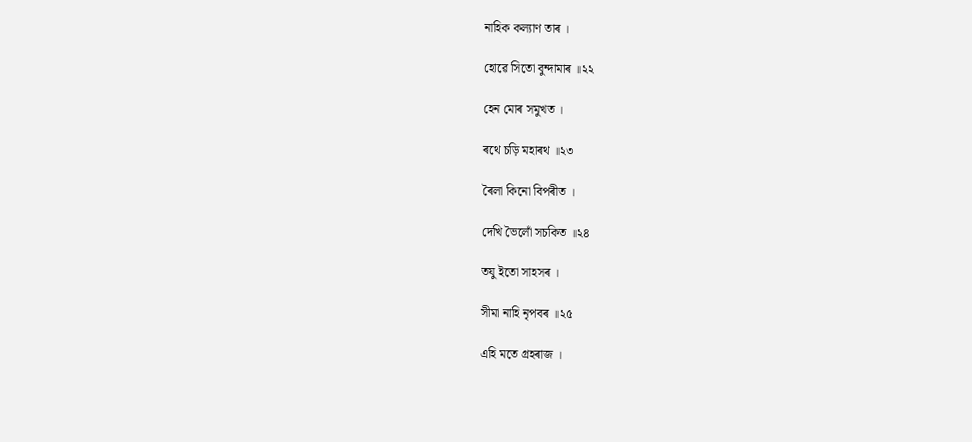নাহিক কল্যাণ তাৰ ।

হোৱে সিতো বুন্দামাৰ ॥২২

হেন মোৰ সমুখত ।

ৰথে চড়ি মহাৰথ ॥২৩

ৰৈলা কিনো বিপৰীত ।

দেখি ভৈলোঁ সচকিত ॥২৪

তযু ইতো সাহসৰ ।

সীমা নাহি নৃপবৰ ॥২৫

এহি মতে গ্ৰহৰাজ ।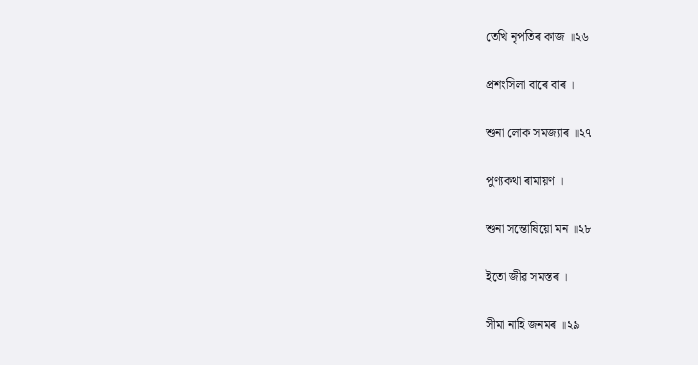তেখি নৃপতিৰ কাজ ॥২৬

প্ৰশংসিলা বাৰে বাৰ ।

শুনা লোক সমজ্যাৰ ॥২৭

পুণ্যকথা ৰামায়ণ ।

শুনা সন্তোষিয়ো মন ॥২৮

ইতো জীৱ সমস্তৰ ।

সীমা নাহি জনমৰ ॥২৯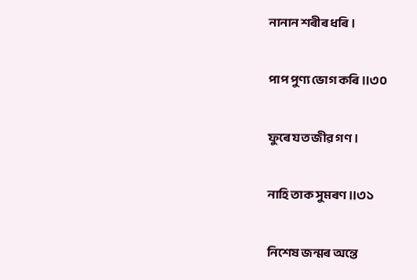নানান শৰীৰ ধৰি ।

পাপ পুণ্য ভোগ কৰি ॥৩০

ফুৰে যত জীৱ গণ ।

নাহি তাক সুমৰণ ॥৩১

নিশেষ জন্মৰ অন্তে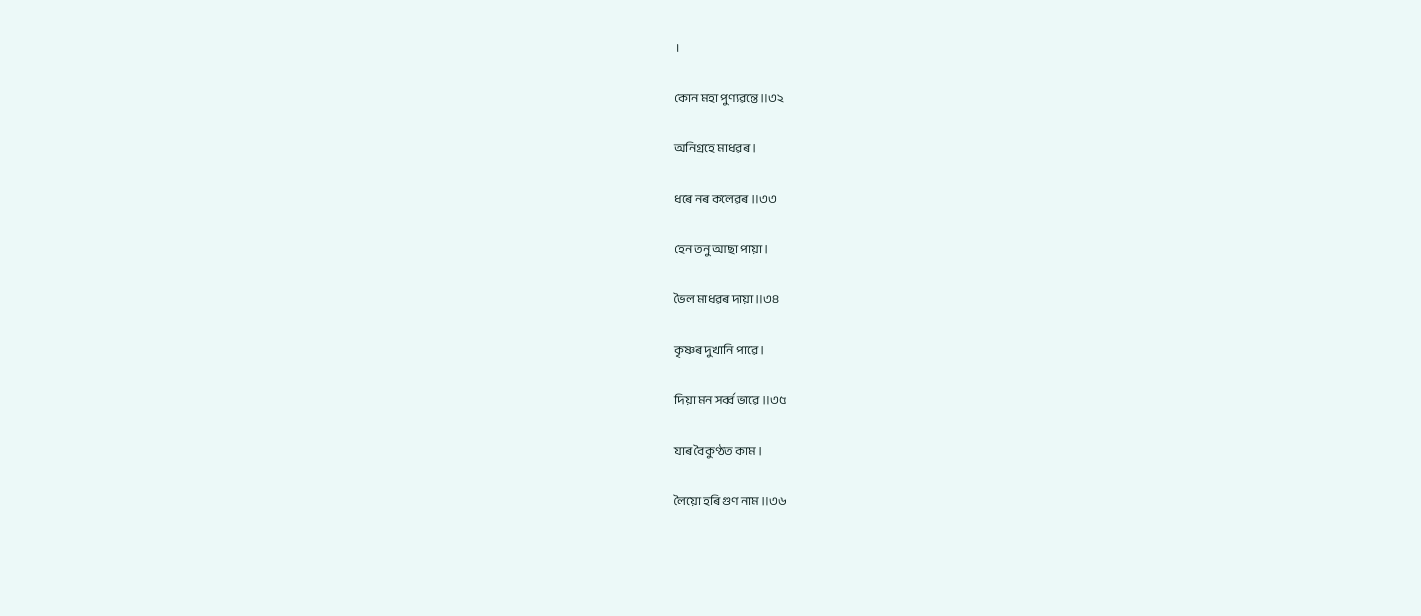।

কোন মহা পুণ্যৱন্তে ॥৩২

অনিগ্ৰহে মাধৱৰ ।

ধৰে নৰ কলেৱৰ ॥৩৩

হেন তনু আছা পায়া ।

ভৈল মাধৱৰ দায়া ॥৩৪

কৃষ্ণৰ দুখানি পাৱে ।

দিয়া মন সৰ্ব্ব ভাৱে ॥৩৫

যাৰ বৈকুণ্ঠত কাম ।

লৈয়ো হৰি গুণ নাম ॥৩৬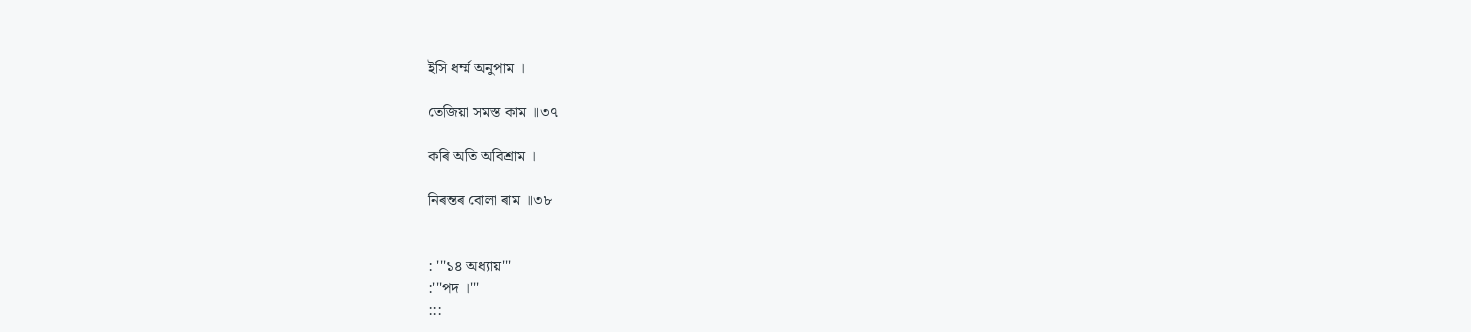ইসি ধৰ্ম্ম অনুপাম ।

তেজিয়া সমস্ত কাম ॥৩৭

কৰি অতি অবিশ্ৰাম ।

নিৰন্তৰ বোলা ৰাম ॥৩৮


: '''১৪ অধ্যায়'''
:'''পদ ।'''
:::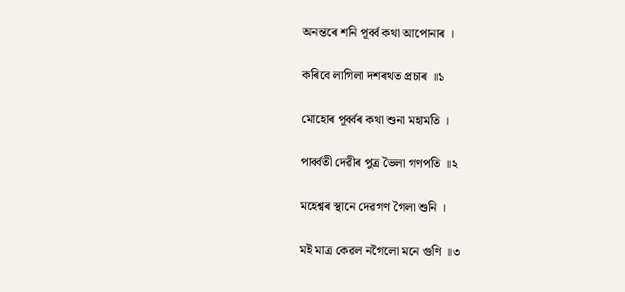অনন্তৰে শনি পূৰ্ব্ব কথা আপোনাৰ ।

কৰিবে লাগিলা দশৰথত প্ৰচাৰ ॥১

মোহোৰ পূৰ্ব্বৰ কথা শুনা মহামতি ।

পাৰ্ব্বতী দেৱীৰ পুত্ৰ ভৈলা গণপতি ॥২

মহেশ্বৰ স্থানে দেৱগণ গৈলা শুনি ।

মই মাত্ৰ কেৱল নগৈলো মনে গুণি ॥৩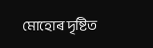মোহোৰ দৃষ্টিত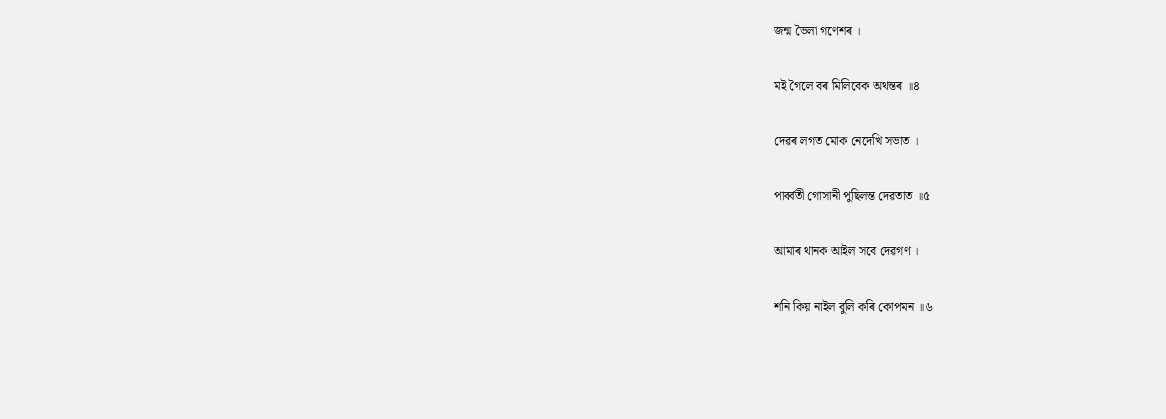জন্ম ভৈলা গণেশৰ ।

মই গৈলে বৰ মিলিবেক অথন্তৰ ॥৪

দেৱৰ লগত মোক নেদেখি সভাত ।

পাৰ্ব্বতী গোসানী পুছিলন্ত দেৱতাত ॥৫

আমাৰ থানক আইল সবে দেৱগণ ।

শনি কিয় নাইল বুলি কৰি কোপমন ॥৬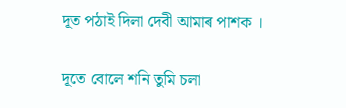দূত পঠাই দিলা দেবী আমাৰ পাশক ।

দূতে বোলে শনি তুমি চলা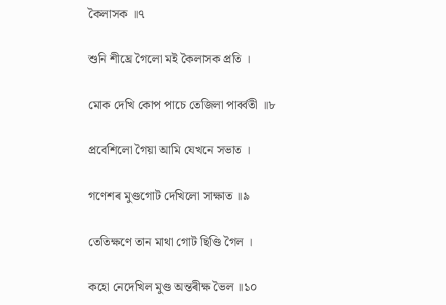কৈলাসক ॥৭

শুনি শীঘ্ৰে গৈলো মই কৈলাসক প্ৰতি ।

মোক দেখি কোপ পাচে তেজিলা পাৰ্ব্বতী ॥৮

প্ৰবেশিলো গৈয়া আমি যেখনে সভাত ।

গণেশৰ মুণ্ডগোট দেখিলো সাক্ষাত ॥৯

তেতিক্ষণে তান মাথা গোট ছিণ্ডি গৈল ।

কহো নেদেখিল মুণ্ড অন্তৰীক্ষ ভৈল ॥১০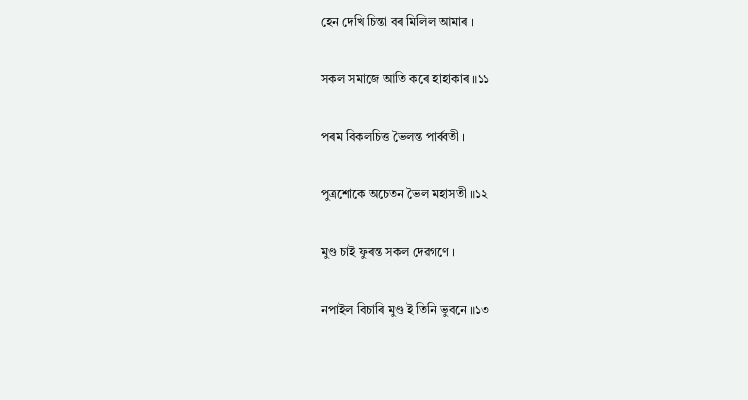হেন দেখি চিন্তা বৰ মিলিল আমাৰ ।

সকল সমাজে আতি কৰে হাহাকাৰ ॥১১

পৰম বিকলচিত্ত ভৈলন্ত পাৰ্ব্বতী ।

পুত্ৰশোকে অচেতন ভৈল মহাসতী ॥১২

মুণ্ড চাই ফুৰন্ত সকল দেৱগণে ।

নপাইল বিচাৰি মুণ্ড ই তিনি ভুবনে ॥১৩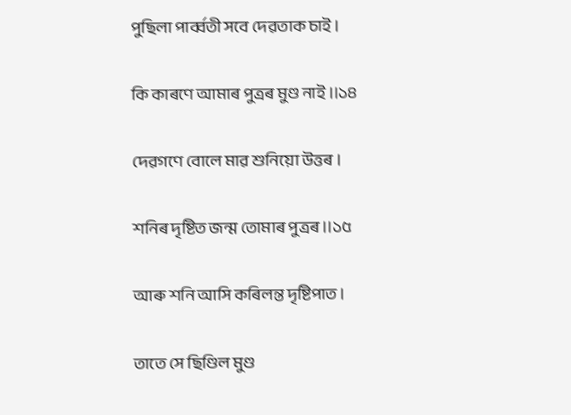পুছিলা পাৰ্ব্বতী সবে দেৱতাক চাই ।

কি কাৰণে আমাৰ পুত্ৰৰ মুণ্ড নাই ॥১৪

দেৱগণে বোলে মাৱ শুনিয়ো উত্তৰ ।

শনিৰ দৃষ্টিত জন্ম তোমাৰ পুত্ৰৰ ॥১৫

আৰু শনি আসি কৰিলন্ত দৃষ্টিপাত ।

তাতে সে ছিণ্ডিল মুণ্ড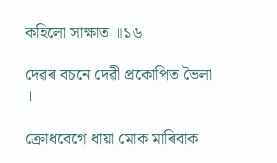কহিলো সাক্ষাত ॥১৬

দেৱৰ বচনে দেৱী প্ৰকোপিত ভৈলা ।

ক্ৰোধবেগে ধায়া মোক মাৰিবাক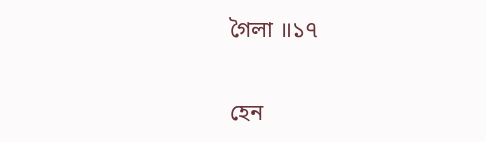গৈলা ॥১৭

হেন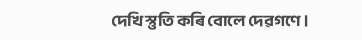দেখি স্তুতি কৰি বোলে দেৱগণে ।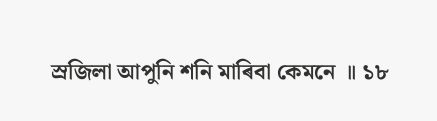স্ৰজিলা আপুনি শনি মাৰিবা কেমনে ॥ ১৮